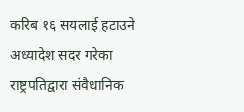करिब १६ सयलाई हटाउने अध्यादेश सदर गरेका राष्ट्रपतिद्वारा संवैधानिक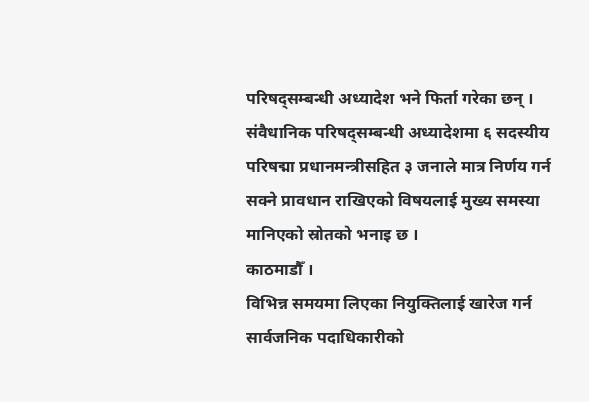परिषद्सम्बन्धी अध्यादेश भने फिर्ता गरेका छन् । संवैधानिक परिषद्सम्बन्धी अध्यादेशमा ६ सदस्यीय परिषद्मा प्रधानमन्त्रीसहित ३ जनाले मात्र निर्णय गर्न सक्ने प्रावधान राखिएको विषयलाई मुख्य समस्या मानिएको स्रोतको भनाइ छ ।
काठमाडौँ ।
विभिन्न समयमा लिएका नियुक्तिलाई खारेज गर्न सार्वजनिक पदाधिकारीको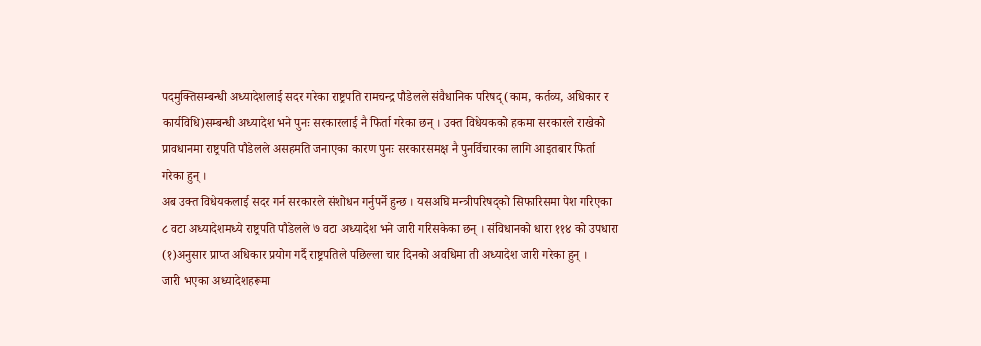पदमुक्तिसम्बन्धी अध्यादेशलाई सदर गरेका राष्ट्रपति रामचन्द्र पौडेलले संवैधानिक परिषद् (काम, कर्तव्य, अधिकार र कार्यविधि)सम्बन्धी अध्यादेश भने पुनः सरकारलाई नै फिर्ता गरेका छन् । उक्त विधेयकको हकमा सरकारले राखेको प्रावधानमा राष्ट्रपति पौडेलले असहमति जनाएका कारण पुनः सरकारसमक्ष नै पुनर्विचारका लागि आइतबार फिर्ता गरेका हुन् ।
अब उक्त विधेयकलाई सदर गर्न सरकारले संशोधन गर्नुपर्ने हुन्छ । यसअघि मन्त्रीपरिषद्को सिफारिसमा पेश गरिएका ८ वटा अध्यादेशमध्ये राष्ट्रपति पौडेलले ७ वटा अध्यादेश भने जारी गरिसकेका छन् । संविधानको धारा ११४ को उपधारा (१)अनुसार प्राप्त अधिकार प्रयोग गर्दै राष्ट्रपतिले पछिल्ला चार दिनको अवधिमा ती अध्यादेश जारी गरेका हुन् ।
जारी भएका अध्यादेशहरूमा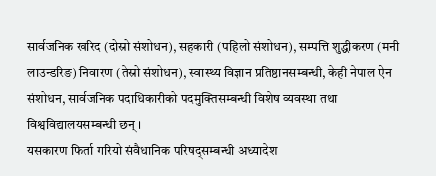सार्वजनिक खरिद (दोस्रो संशोधन), सहकारी (पहिलो संशोधन), सम्पत्ति शुद्धीकरण (मनी लाउन्डरिङ) निवारण (तेस्रो संशोधन), स्वास्थ्य विज्ञान प्रतिष्ठानसम्बन्धी, केही नेपाल ऐन संशोधन, सार्वजनिक पदाधिकारीको पदमुक्तिसम्बन्धी विशेष व्यवस्था तथा विश्वविद्यालयसम्बन्धी छन् ।
यसकारण फिर्ता गरियो संवैधानिक परिषद्सम्बन्धी अध्यादेश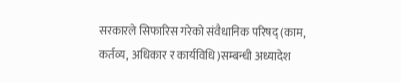सरकारले सिफारिस गरेको संवैधानिक परिषद् (काम, कर्तव्य, अधिकार र कार्यविधि)सम्बन्धी अध्यादेश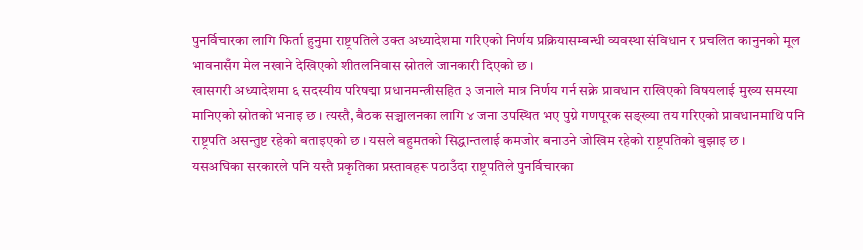पुनर्विचारका लागि फिर्ता हुनुमा राष्ट्रपतिले उक्त अध्यादेशमा गरिएको निर्णय प्रक्रियासम्बन्धी व्यवस्था संविधान र प्रचलित कानुनको मूल भावनासँग मेल नखाने देखिएको शीतलनिवास स्रोतले जानकारी दिएको छ ।
खासगरी अध्यादेशमा ६ सदस्यीय परिषद्मा प्रधानमन्त्रीसहित ३ जनाले मात्र निर्णय गर्न सक्ने प्रावधान राखिएको विषयलाई मुख्य समस्या मानिएको स्रोतको भनाइ छ । त्यस्तै, बैठक सञ्चालनका लागि ४ जना उपस्थित भए पुग्ने गणपूरक सङ्ख्या तय गरिएको प्रावधानमाथि पनि राष्ट्रपति असन्तुष्ट रहेको बताइएको छ । यसले बहुमतको सिद्धान्तलाई कमजोर बनाउने जोखिम रहेको राष्ट्रपतिको बुझाइ छ ।
यसअघिका सरकारले पनि यस्तै प्रकृतिका प्रस्तावहरू पठाउँदा राष्ट्रपतिले पुनर्विचारका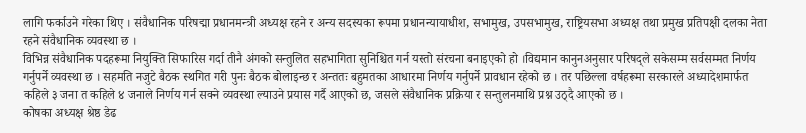लागि फर्काउने गरेका थिए । संवैधानिक परिषद्मा प्रधानमन्त्री अध्यक्ष रहने र अन्य सदस्यका रूपमा प्रधानन्यायाधीश, सभामुख, उपसभामुख, राष्ट्रियसभा अध्यक्ष तथा प्रमुख प्रतिपक्षी दलका नेता रहने संवैधानिक व्यवस्था छ ।
विभिन्न संवैधानिक पदहरूमा नियुक्ति सिफारिस गर्दा तीनै अंगको सन्तुलित सहभागिता सुनिश्चित गर्न यस्तो संरचना बनाइएको हो ।विद्यमान कानुनअनुसार परिषद्ले सकेसम्म सर्वसम्मत निर्णय गर्नुपर्ने व्यवस्था छ । सहमति नजुटे बैठक स्थगित गरी पुनः बैठक बोलाइन्छ र अन्ततः बहुमतका आधारमा निर्णय गर्नुपर्ने प्रावधान रहेको छ । तर पछिल्ला वर्षहरूमा सरकारले अध्यादेशमार्फत कहिले ३ जना त कहिले ४ जनाले निर्णय गर्न सक्ने व्यवस्था ल्याउने प्रयास गर्दै आएको छ, जसले संवैधानिक प्रक्रिया र सन्तुलनमाथि प्रश्न उठ्दै आएको छ ।
कोषका अध्यक्ष श्रेष्ठ डेढ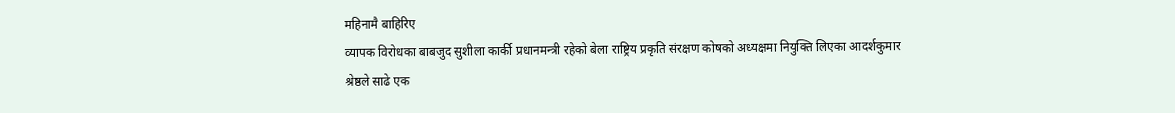महिनामै बाहिरिए
व्यापक विरोधका बाबजुद सुशीला कार्की प्रधानमन्त्री रहेको बेला राष्ट्रिय प्रकृति संरक्षण कोषको अध्यक्षमा नियुक्ति लिएका आदर्शकुमार श्रेष्ठले साढे एक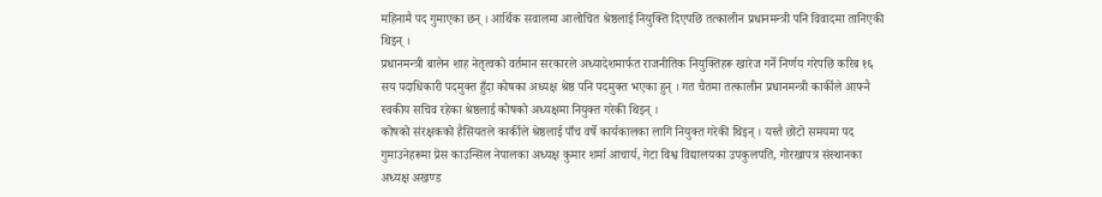महिनामै पद गुमाएका छन् । आर्थिक सवालमा आलोचित श्रेष्ठलाई नियुक्ति दिएपछि तत्कालीन प्रधानमन्त्री पनि विवादमा तानिएकी थिइन् ।
प्रधानमन्त्री बालेन शाह नेतृत्वको वर्तमान सरकारले अध्यादेशमार्फत राजनीतिक नियुक्तिहरू खारेज गर्ने निर्णय गरेपछि करिब १६ सय पदाधिकारी पदमुक्त हुँदा कोषका अध्यक्ष श्रेष्ठ पनि पदमुक्त भएका हुन् । गत चैतमा तत्कालीन प्रधानमन्त्री कार्कीले आफ्नै स्वकीय सचिव रहेका श्रेष्ठलाई कोषको अध्यक्षमा नियुक्त गरेकी थिइन् ।
कोषको संरक्षकको हैसियतले कार्कीले श्रेष्ठलाई पाँच वर्षे कार्यकालका लागि नियुक्त गरेकी थिइन् । यस्तै छोटो समयमा पद गुमाउनेहरूमा प्रेस काउन्सिल नेपालका अध्यक्ष कुमार शर्मा आचार्य, गेटा विश्व विद्यालयका उपकुलपति, गोरखापत्र संस्थानका अध्यक्ष अखण्ड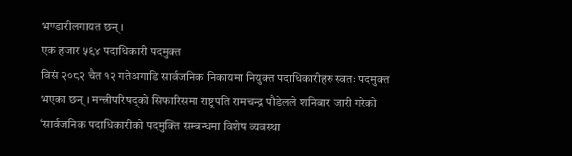भण्डारीलगायत छन् ।
एक हजार ५९४ पदाधिकारी पदमुक्त
विसं २०८२ चैत १२ गतेअगाडि सार्वजनिक निकायमा नियुक्त पदाधिकारीहरु स्वतः पदमुक्त भएका छन् । मन्त्रीपरिषद्को सिफारिसमा राष्ट्रपति रामचन्द्र पौडेलले शनिबार जारी गरेको ‘सार्वजनिक पदाधिकारीको पदमुक्ति सम्बन्धमा विशेष व्यवस्था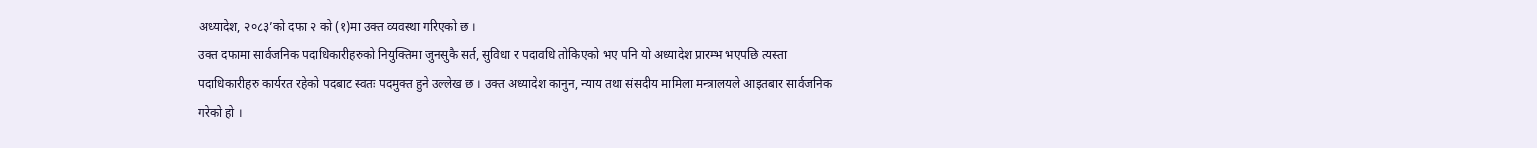अध्यादेश, २०८३’को दफा २ को (१)मा उक्त व्यवस्था गरिएको छ ।
उक्त दफामा सार्वजनिक पदाधिकारीहरुको नियुक्तिमा जुनसुकै सर्त, सुविधा र पदावधि तोकिएको भए पनि यो अध्यादेश प्रारम्भ भएपछि त्यस्ता पदाधिकारीहरु कार्यरत रहेको पदबाट स्वतः पदमुक्त हुने उल्लेख छ । उक्त अध्यादेश कानुन, न्याय तथा संसदीय मामिला मन्त्रालयले आइतबार सार्वजनिक गरेको हो ।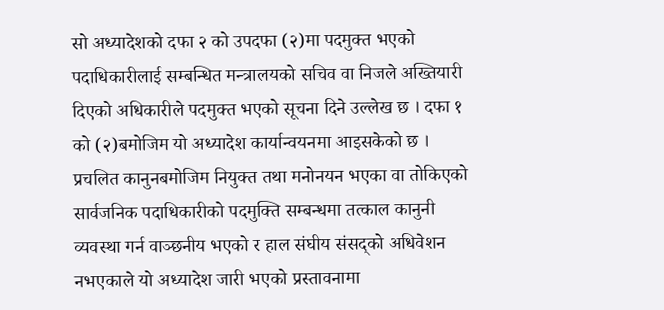सो अध्यादेशको दफा २ को उपदफा (२)मा पदमुक्त भएको पदाधिकारीलाई सम्बन्धित मन्त्रालयको सचिव वा निजले अख्तियारी दिएको अधिकारीले पदमुक्त भएको सूचना दिने उल्लेख छ । दफा १ को (२)बमोजिम यो अध्यादेश कार्यान्वयनमा आइसकेको छ । प्रचलित कानुनबमोजिम नियुक्त तथा मनोनयन भएका वा तोकिएको सार्वजनिक पदाधिकारीको पदमुक्ति सम्बन्धमा तत्काल कानुनी व्यवस्था गर्न वाञ्छनीय भएको र हाल संघीय संसद्को अधिवेशन नभएकाले यो अध्यादेश जारी भएको प्रस्तावनामा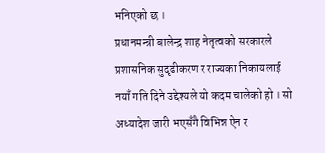भनिएको छ ।
प्रधानमन्त्री बालेन्द्र शाह नेतृत्वको सरकारले प्रशासनिक सुदृढीकरण र राज्यका निकायलाई नयाँ गति दिने उद्देश्यले यो कदम चालेको हो । सो अध्यादेश जारी भएसँगै विभिन्न ऐन र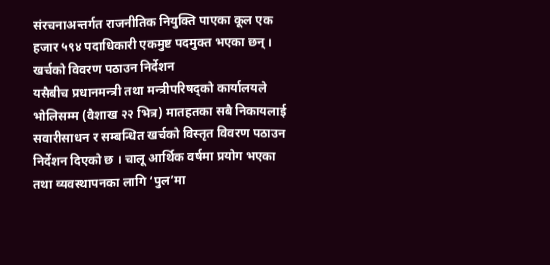संरचनाअन्तर्गत राजनीतिक नियुक्ति पाएका कूल एक हजार ५९४ पदाधिकारी एकमुष्ट पदमुक्त भएका छन् ।
खर्चको विवरण पठाउन निर्देशन
यसैबीच प्रधानमन्त्री तथा मन्त्रीपरिषद्को कार्यालयले भोलिसम्म (वैशाख २२ भित्र) मातहतका सबै निकायलाई सवारीसाधन र सम्बन्धित खर्चको विस्तृत विवरण पठाउन निर्देशन दिएको छ । चालू आर्थिक वर्षमा प्रयोग भएका तथा व्यवस्थापनका लागि ‘पुल’मा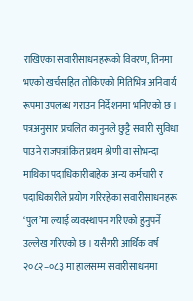राखिएका सवारीसाधनहरूको विवरण, तिनमा भएको खर्चसहित तोकिएको मितिभित्र अनिवार्य रूपमा उपलब्ध गराउन निर्देशनमा भनिएको छ ।
पत्रअनुसार प्रचलित कानुनले छुट्टै सवारी सुविधा पाउने राजपत्रांकित प्रथम श्रेणी वा सोभन्दा माथिका पदाधिकारीबाहेक अन्य कर्मचारी र पदाधिकारीले प्रयोग गरिरहेका सवारीसाधनहरू ‘पुल’मा ल्याई व्यवस्थापन गरिएको हुनुपर्ने उल्लेख गरिएको छ । यसैगरी आर्थिक वर्ष २०८२–०८३ मा हालसम्म सवारीसाधनमा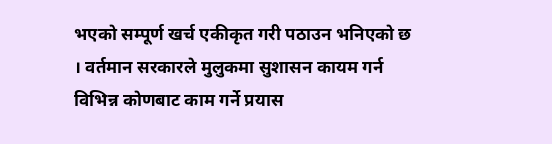भएको सम्पूर्ण खर्च एकीकृत गरी पठाउन भनिएको छ । वर्तमान सरकारले मुलुकमा सुशासन कायम गर्न विभिन्न कोणबाट काम गर्ने प्रयास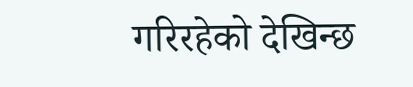गरिरहेको देखिन्छ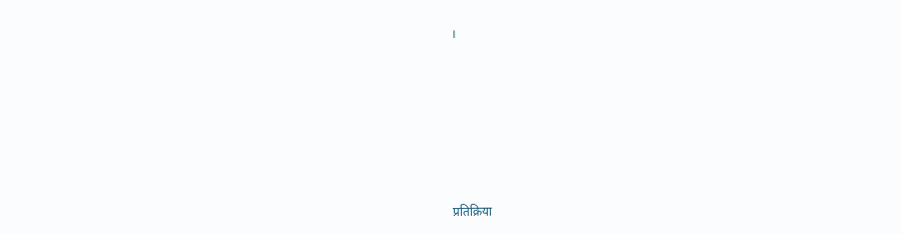।








प्रतिक्रिया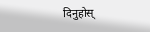दिनुहोस्